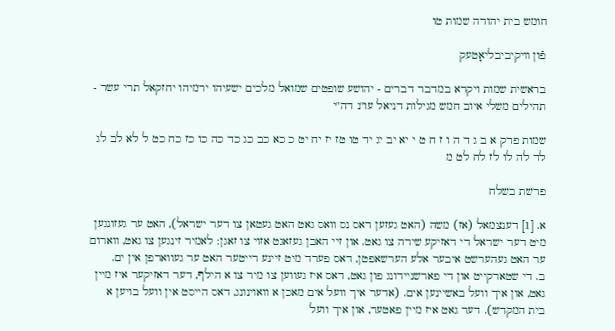חומש בית יהודה שמות טו

פֿון װיקיביבליאָטעק

בראשית שמות ויקרא במדבר דברים - יהושע שופטים שמואל מלכים ישעיהו ירמיהו יחזקאל תרי עשר - תהילים משלי איוב חמש מגילות דניאל עו"נ דה"י

שמות פרק א ב ג ד ה ו ז ח ט י יא יב יג יד טו טז יז יח יט כ כא כב כג כד כה כו כז כח כט ל לא לב לג לד לה לו לז לח לט מ

פרשת בשלח

א. [1] דענצמאל (אז) משה (האט געזען דאס נס וואס גאט האט געטאן צו דער ישראל), האט ער געזונגען מיט דער ישראל די דאזיקע שירה צו גאט. און זיי האבן געזאגט אזוי צו זאגן: לאמיר זינגען צו גאט, ווארום ער האט געהערשט איבער אלע הערשאפטן, דאס פערד מיט זיינע רייטער האט ער געווארפן אין ים.
ב. די שטארקייט און די פארשניידונג פון גאט, דאס איז געווען צו מיר צו א הילף, דער דאזיקער איז מיין גאט, און איך וועל באשיינען אים. (אדער איך וועל אים מאכן א וואוינונג, דאס הייסט אין וועל בויען א בית המקדש). דער גאט איז מיין פאטער, און איך וועל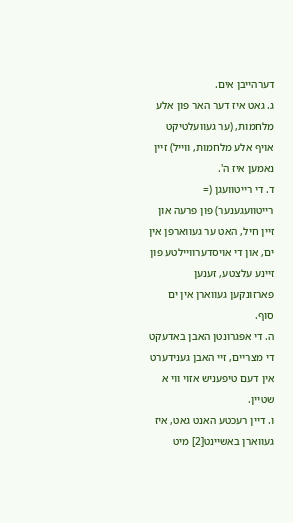דערהייבן אים.
ג. גאט איז דער האר פון אלע מלחמות, (ער געוועלטיקט אויף אלע מלחמות, ווייל) זיין נאמען איז ה'.
ד. די רייטוועגן (= רייטוועגענער) פון פרעה און זיין חיל, האט ער געווארפן אין ים, און די אויסדערוויילטע פון זיינע עלצטע, זענען פארזונקען געווארן אין ים סוף.
ה. די אפּגרונטן האבן באדעקט די מצריים, זיי האבן גענידערט אין דעם טיפעניש אזוי ווי א שטיין.
ו. דיין רעכטע האנט גאט, איז געווארן באשיינט[2] מיט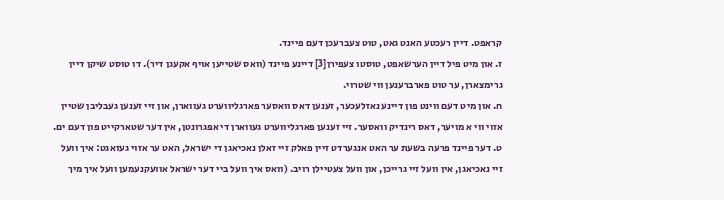קראפט. דיין רעכטע האנט גאט, טוט צעברעכן דעם פיינד.
ז. און מיט פיל דיין הערשאפט, טוסטו צעפירן[3] דיינע פיינד (וואס שטייען אויף אקעגן דיר). דו טוסט שיקן דיין גרימצארן, ער טוט פארברענען ווי שטרוי.
ח. און מיט דעם ווינט פון דיינע נאזלעכער, זענען דאס וואסער פארגליווערט געווארן, און זיי זענען געבליבן שטיין אזוי ווי א מויער, דאס רינדיק וואסער. זיי זענען פארגליווערט געווארן די אפּגרונטן, אין דער שטארקייט פון דעם ים.
ט. דער פיינד פרעה בשעת ער האט אנגערדט זיין פאלק זיי זאלן נאכיאגן די ישראל, האט ער אזוי געזאגט: איך וועל זיי נאכיאגן, אין וועל זיי גרייכן, און וועל צעטיילן רויב. (וואס איך וועל ביי דער ישראל אוועקנעמען וועל איך מיך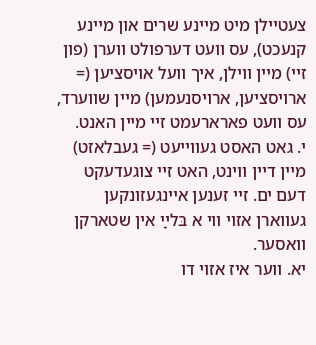צעטיילן מיט מיינע שרים און מיינע קנעכט), עס וועט דערפולט ווערן (פון זיי) מיין ווילן, איך וועל אויסציען (= ארויסציען, ארויסנעמען) מיין שווערד, עס וועט פארארעמט זיי מיין האנט.
י. גאט האסט געווייעט (= געבלאזט) מיין דיין ווינט, האט זיי צוגעדעקט דעם ים. זיי זענען איינגעזונקען געווארן אזוי ווי א בּלײַ אין שטארקן וואסער.
יא. ווער איז אזוי דו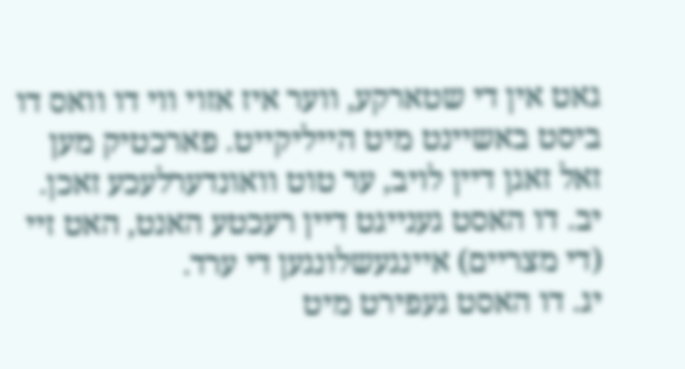גאט אין די שטארקע, ווער איז אזוי ווי דו וואס דו ביסט באשיינט מיט הייליקייט. פארכטיק מען זאל זאגן דיין לויב, ער טוט וואונדערלעכע זאכן.
יב. דו האסט גענייגט דיין רעכטע האנט, האט זיי (די מצריים) איינגעשלונגען די ערד.
יג. דו האסט געפירט מיט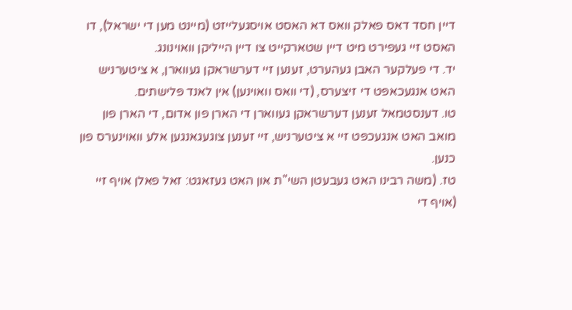דיין חסד דאס פאלק וואס דא האסט אויסגעלייזט (מיינט מען די ישראל), דו האסט זיי געפירט מיט דיין שטארקייט צו דיין הייליקן וואוינונג.
יד. די פעלקער האבן געהערט, זענען זיי דערשראקן געווארן, א ציטערניש האט אנגעכאפּט די זיצערס, (די וואס וואוינען) אין לאנד פּלישתים.
טו. דענסטמאל זענען דערשראקן געווארן די הארן פון אדום, די הארן פון מואב האט אנגעכפּט זיי א ציטערניש, זיי זענען צוגעגאנגען אלע וואוינערס פון כנען.
טז. (משה רבינו האט געבעטן השי"ת און האט געזאגט: זאל פאלן אויף זיי (אויף די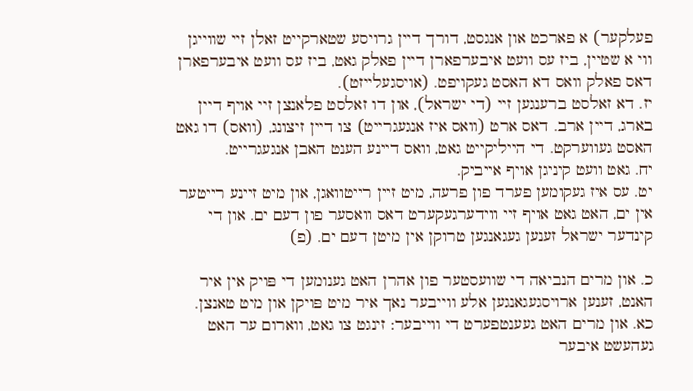פעלקער) א פארכט און אנגסט, דורך דיין גרויסע שטארקייט זאלן זיי שווייגן ווי א שטיין, ביז עס וועט איבערפארן דיין פאלק גאט, ביז עס וועט איבערפארן דאס פאלק וואס דא האסט געקויפט. (אויסגעלייזט).
יז. דא זאלסט ברענגען זיי (די ישראל), און דו זאלסט פלאנצן זיי אויף דיין בארג, דיין ארב. דאס ארט (וואס איז אנגעגרייט) צו דיין זיצונג, (וואס) דו גאט האסט געווערקט. די הייליקייט גאט, וואס דיינע הענט האבן אנגעגרייט.
יח. גאט וועט קיניגן אויף אייביק.
יט. עס איז געקומען פערד פון פרעה, מיט זיין רייטוואגן, און מיט זיינע רייטער אין ים, האט גאט אויף זיי ווידערגעקערט דאס וואסער פון דעם ים. און די קינדער ישראל זענען געגאנגען טרוקן אין מיטן דעם ים. (פ)

כ. און מרים הנביאה די שוועסטער פון אהרן האט גענומען די פּויק אין איר האנט, זענען ארויסגעגאנגען אלע ווייבער נאך איר מיט פּויקן און מיט טאנצן. כא. און מרים האט געענטפערט די ווייבער: זינגט צו גאט, ווארום ער האט געהעשט איבער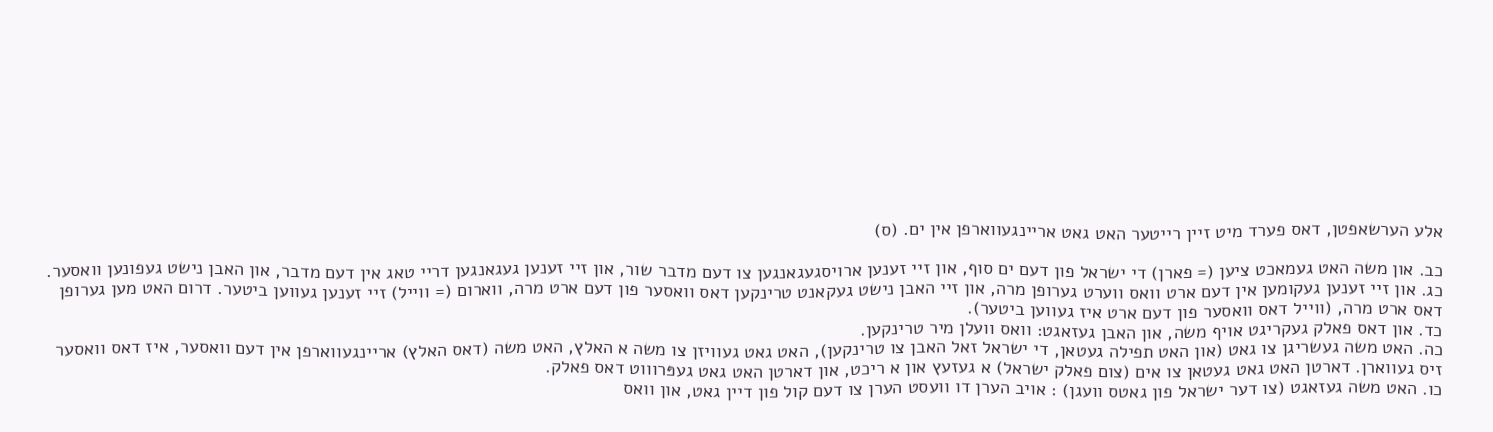אלע הערשאפטן, דאס פערד מיט זיין רייטער האט גאט אריינגעווארפן אין ים. (ס)

כב. און משה האט געמאכט ציען (= פארן) די ישראל פון דעם ים סוף, און זיי זענען ארויסגעגאנגען צו דעם מדבר שור, און זיי זענען געגאנגען דריי טאג אין דעם מדבר, און האבן נישט געפונען וואסער.
כג. און זיי זענען געקומען אין דעם ארט וואס ווערט גערופן מרה, און זיי האבן נישט געקאנט טרינקען דאס וואסער פון דעם ארט מרה, ווארום (= ווייל) זיי זענען געווען ביטער. דרום האט מען גערופן דאס ארט מרה, (ווייל דאס וואסער פון דעם ארט איז געווען ביטער).
כד. און דאס פאלק געקריגט אויף משה, און האבן געזאגט: וואס וועלן מיר טרינקען.
כה. האט משה געשריגן צו גאט (און האט תפילה געטאן, די ישראל זאל האבן צו טרינקען), האט גאט געוויזן צו משה א האלץ, האט משה (דאס האלץ) אריינגעווארפן אין דעם וואסער, איז דאס וואסער זיס געווארן. דארטן האט גאט געטאן צו אים (צום פאלק ישראל) א געזעץ און א ריכט, און דארטן האט גאט געפּרוווט דאס פאלק.
כו. האט משה געזאגט (צו דער ישראל פון גאטס וועגן) : אויב הערן דו וועסט הערן צו דעם קול פון דיין גאט, און וואס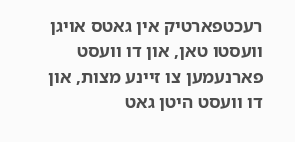רעכטפארטיק אין גאטס אויגן וועסטו טאן, און דו וועסט פארנעמען צו זיינע מצות, און דו וועסט היטן גאט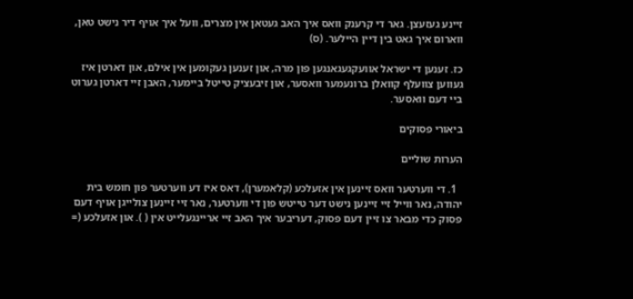זיינע געזעצן. גאר די קרענק וואס איך האב געטאן אין מצרים, וועל איך אויף דיר נישט טאן, ווארום איך גאט בין דיין היילער. (ס)

כז. זענען די ישראל אוועקגעגאנגען פון מרה, און זענען געקומען אין אילם, און דארטן איז געווען צוועלף קוואלן ברונעמער וואסער, און זיבעציק טייטל ביימער, האבן זיי דארטן גערוט ביי דעם וואסער.

ביאורי פסוקים

הערות שוליים

  1. די ווערטער וואס זיינען אין אזעלכע (קלאמערן), דאס איז דע ווערטער פון חומש בית יהודה, נאר ווייל זיי זיינען נישט דער טייטש פון די ווערטער, נאר זיי זיינען צולייגן אויף דעם פסוק כדי מבאר צו זיין דעם פסוק, דעריבער איך האב זיי אריינגעלייט אין ( ). און אזעלכע (=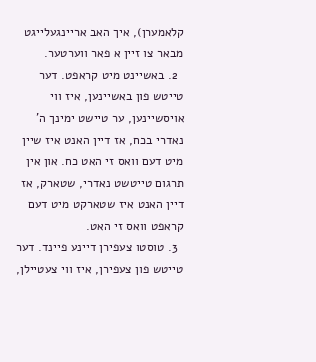קלאמערן), איך האב אריינגעלייגט מבאר צו זיין א פאר ווערטער.
  2. באשיינט מיט קראפט. דער טייטש פון באשיינען, איז ווי אויסשיינען, ער טיישט ימינך ה' נאדרי בכח, אז דיין האנט איז שיין מיט דעם וואס זי האט כח. און אין תרגום טייטשט נאדרי, שטארק, אז דיין האנט איז שטארקט מיט דעם קראפט וואס זי האט.
  3. טוסטו צעפירן דיינע פיינד. דער טייטש פון צעפירן, איז ווי צעטיילן,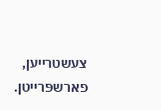צעשטרייען, פארשפּרייטן.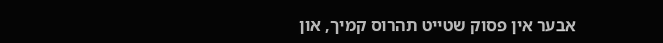אבער אין פסוק שטייט תהרוס קמיך, און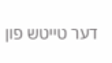דער טייטש פון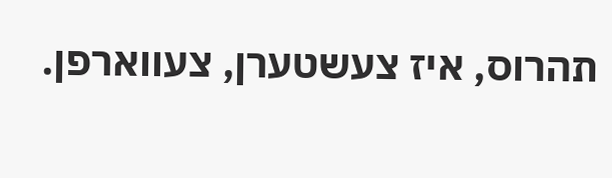תהרוס, איז צעשטערן, צעווארפן.